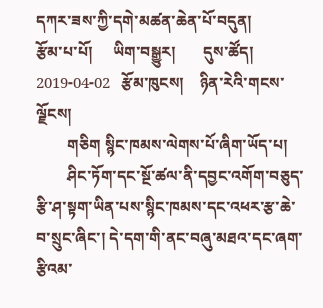དཀར་ཟས་ཀྱི་དགེ་མཚན་ཆེན་པོ་བདུན།
རྩོམ་པ་པོ།     ཡིག་བསྒྱུར།       དུས་ཚོད།   2019-04-02   རྩོམ་ཁུངས།    ཉིན་རེའི་གངས་ལྗོངས།
        གཅིག སྙིང་ཁམས་ལེགས་པོ་ཞིག་ཡོད་པ།
        ཤིང་ཏོག་དང་སྔོ་ཚལ་ནི་དབྱང་འགོག་བཅུད་རྩི་ཤ་སྟག་ཡིན་པས་སྙིང་ཁམས་དང་འཕར་རྩ་ཆེ་བ་སྲུང་ཞིང་། དེ་དག་གི་ནང་བཞུ་མཐའ་དང་ཞག་རྩིའམ་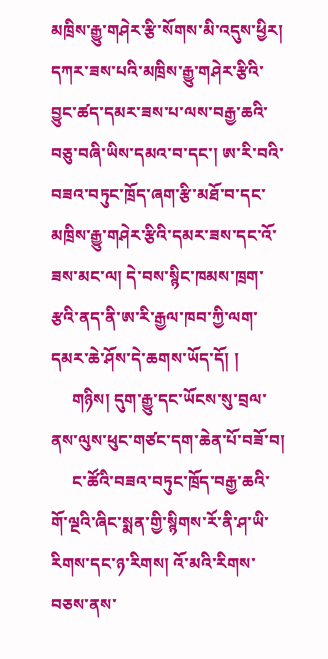མཁྲིས་རྒྱུ་གཤེར་རྩི་སོགས་མི་འདུས་ཕྱིར། དཀར་ཟས་པའི་མཁྲིས་རྒྱུ་གཤེར་རྩིའི་བྱུང་ཚད་དམར་ཟས་པ་ལས་བརྒྱ་ཆའི་བཅུ་བཞི་ཡིས་དམའ་བ་དང་། ཨ་རི་བའི་བཟའ་བཏུང་ཁྲོད་ཞག་རྩི་མཐོ་བ་དང་མཁྲིས་རྒྱུ་གཤེར་རྩིའི་དམར་ཟས་དང་འོ་ཟས་མང་ལ། དེ་བས་སྙིང་ཁམས་ཁྲག་རྩའི་ནད་ནི་ཨ་རི་རྒྱལ་ཁབ་ཀྱི་ལག་དམར་ཆེ་ཤོས་དེ་ཆགས་ཡོད་དོ། །
     གཉིས། དུག་རྒྱུ་དང་ཡོངས་སུ་བྲལ་ནས་ལུས་ཕུང་གཙང་དག་ཆེན་པོ་བཟོ་བ།
     ང་ཚོའི་བཟའ་བཏུང་ཁྲོད་བརྒྱ་ཆའི་གོ་ལྔའི་ཞིང་སྨན་གྱི་སྙིགས་རོ་ནི་ཤ་ཡི་རིགས་དང་ཉ་རིགས། འོ་མའི་རིགས་བཅས་ནས་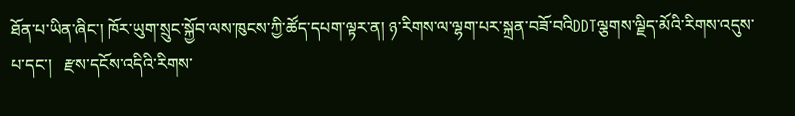ཐོན་པ་ཡིན་ཞིང་། ཁོར་ཡུག་སྲུང་སྐྱོབ་ལས་ཁུངས་ཀྱི་ཚོད་དཔག་ལྟར་ན། ཉ་རིགས་ལ་ལྷག་པར་སྐྲན་བཟོ་བའིDDTལྕགས་ལྗིད་མོའི་རིགས་འདུས་པ་དང་།   རྫས་དངོས་འདིའི་རིགས་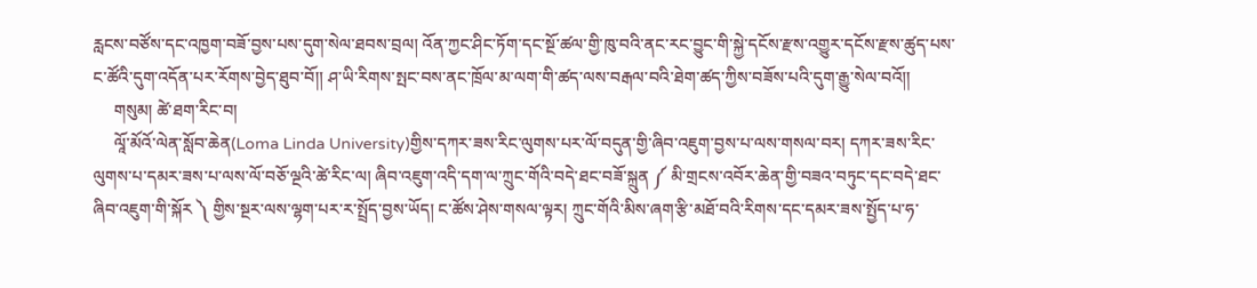རླངས་བཙོས་དང་འཁྱག་བཟོ་བྱས་པས་དུག་སེལ་ཐབས་བྲལ། འོན་ཀྱང་ཤིང་ཏོག་དང་སྔོ་ཚལ་གྱི་ཁུ་བའི་ནང་རང་བྱུང་གི་སྐྱེ་དངོས་རྫས་འགྱུར་དངོས་རྫས་ཚུད་པས་ང་ཚོའི་དུག་འདོན་པར་རོགས་བྱེད་ཐུབ་བོ།། ཤ་ཡི་རིགས་སྤང་བས་ནང་ཁྲོལ་མ་ལག་གི་ཚད་ལས་བརྒལ་བའི་ཐེག་ཚད་ཀྱིས་བཟོས་པའི་དུག་རྒྱུ་སེལ་བའོ།།
     གསུམ། ཚེ་ཐག་རིང་བ།
     ལཱོ་མོའོ་ལེན་སློབ་ཆེན(Loma Linda University)གྱིས་དཀར་ཟས་རིང་ལུགས་པར་ལོ་བདུན་གྱི་ཞིབ་འཇུག་བྱས་པ་ལས་གསལ་བར། དཀར་ཟས་རིང་ལུགས་པ་དམར་ཟས་པ་ལས་ལོ་བཅོ་ལྔའི་ཚེ་རིང་ལ། ཞིབ་འཇུག་འདི་དག་ལ་ཀྲུང་གོའི་བདེ་ཐང་བཟོ་སྐྲུན ༼ མི་གྲངས་འབོར་ཆེན་གྱི་བཟའ་བཏུང་དང་བདེ་ཐང་ཞིབ་འཇུག་གི་སྐོར ༽ གྱིས་སྔར་ལས་ལྷག་པར་ར་སྤྲོད་བྱས་ཡོད། ང་ཚོས་ཤེས་གསལ་ལྟར། ཀྲུང་གོའི་མིས་ཞག་རྩི་མཐོ་བའི་རིགས་དང་དམར་ཟས་སྤྱོད་པ་ཧ་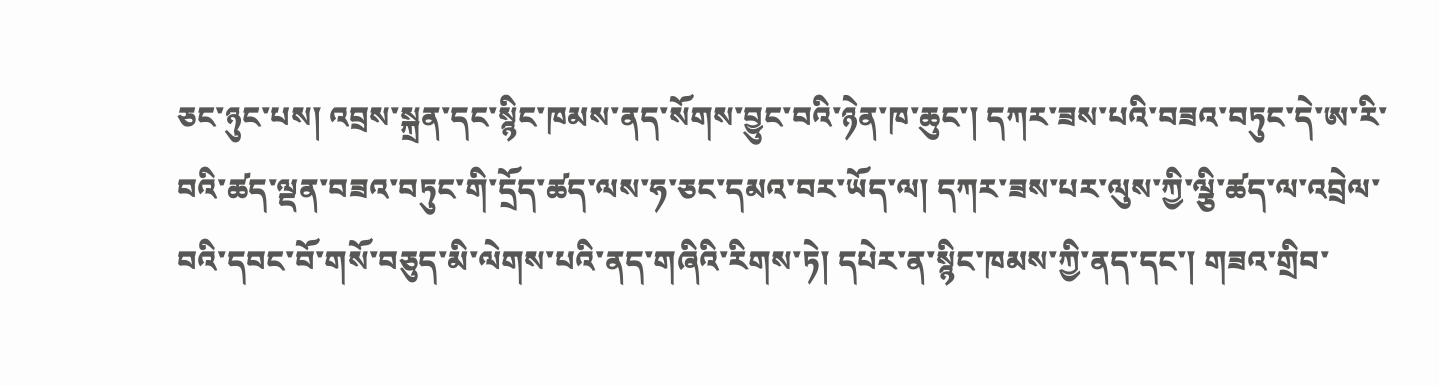ཅང་ཉུང་པས། འབྲས་སྐྲན་དང་སྙིང་ཁམས་ནད་སོགས་བྱུང་བའི་ཉེན་ཁ་ཆུང་། དཀར་ཟས་པའི་བཟའ་བཏུང་དེ་ཨ་རི་བའི་ཚད་ལྡན་བཟའ་བཏུང་གི་དྲོད་ཚད་ལས་ཧ་ཅང་དམའ་བར་ཡོད་ལ། དཀར་ཟས་པར་ལུས་ཀྱི་ལྕི་ཚད་ལ་འབྲེལ་བའི་དབང་བོ་གསོ་བཅུད་མི་ལེགས་པའི་ནད་གཞིའི་རིགས་ཏེ། དཔེར་ན་སྙིང་ཁམས་ཀྱི་ནད་དང་། གཟའ་གྲིབ་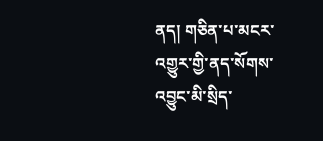ནད། གཅིན་པ་མངར་འགྱུར་གྱི་ནད་སོགས་འབྱུང་མི་སྲིད་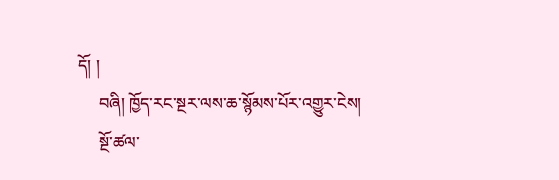དོ། །
     བཞི། ཁྱོད་རང་སྔར་ལས་ཆ་སྙོམས་པོར་འགྱུར་ངེས།
     སྔོ་ཚལ་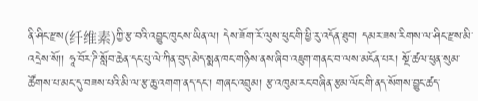ནི་ཤིང་རྫས(纤维素)ཀྱི་རྩ་བའི་འབྱུང་ཁུངས་ཡིན་ལ། དེས་ཟོག་རོ་ལུས་ཕུང་གི་ཕྱི་རུ་འདོན་ཐུབ། དམར་ཟས་རིགས་ལ་ཤིང་རྫས་མི་འདྲེས་སོ།། ཧཱ་བོར་ཌི་སློབ་ཆེན་དང་པུ་ལེ་ཀིན་བུད་མེད་སྨན་ཁང་གཉིས་ནས་ཞིབ་འཇུག་གནང་བ་ལས་མངོན་པར། སྔོ་ཚལ་ཕུན་སུམ་ཚོགས་པ་མང་དུ་བཟས་པའི་མི་ལ་རྩ་ཆུ་འགག་ནད་དང་། གཞང་འབྲུམ། རྩ་འཁུམ་རང་བཞིན་རྩམ་ལོང་གི་ནད་སོགས་བྱུང་ཚད་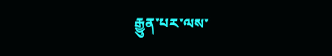རྒྱུན་པར་ལས་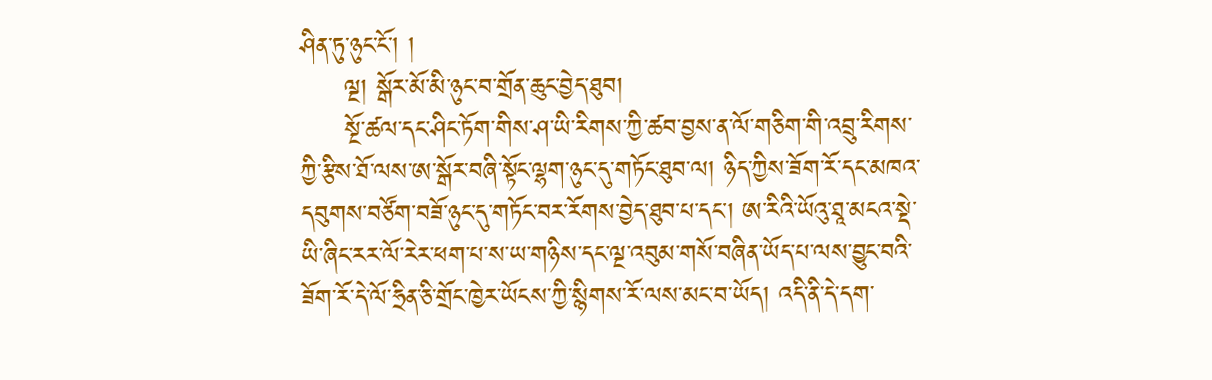ཤིན་ཏུ་ཉུང་ངོ་། །
     ལྔ། སྒོར་མོ་མི་ཉུང་བ་གྲོན་ཆུང་བྱེད་ཐུབ།
     སྔོ་ཚལ་དང་ཤིང་ཏོག་གིས་ཤ་ཡི་རིགས་ཀྱི་ཚབ་བྱས་ན་ལོ་གཅིག་གི་འབྲུ་རིགས་ཀྱི་རྩིས་ཐོ་ལས་ཨ་སྒོར་བཞི་སྟོང་ལྷག་ཉུང་དུ་གཏོང་ཐུབ་ལ། ཉིད་ཀྱིས་ཟོག་རོ་དང་མཁའ་དབུགས་བཙོག་བཟོ་ཉུང་དུ་གཏོང་བར་རོགས་བྱེད་ཐུབ་པ་དང་། ཨ་རིའི་ཡོའུ་ཐཱ་མངའ་སྡེ་ཡི་ཞིང་རར་ལོ་རེར་ཕག་པ་ས་ཡ་གཉིས་དང་ལྔ་འབུམ་གསོ་བཞིན་ཡོད་པ་ལས་བྱུང་བའི་ཟོག་རོ་དེ་ལོ་ཧྲིན་ཅི་གྲོང་ཁྱེར་ཡོངས་ཀྱི་སྙིགས་རོ་ལས་མང་བ་ཡོད། འདི་ནི་དེ་དག་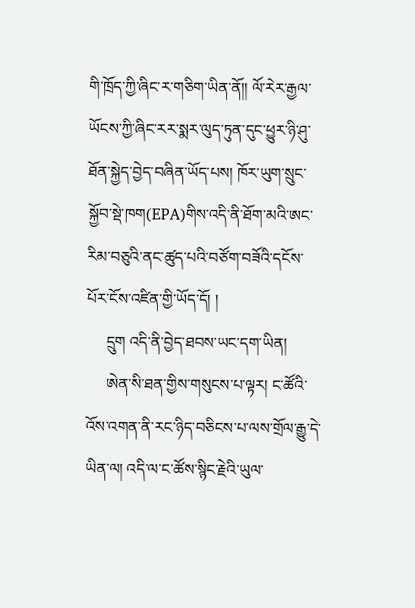གི་ཁྲོད་ཀྱི་ཞིང་ར་གཅིག་ཡིན་ནོ།། ལོ་རེར་རྒྱལ་ཡོངས་ཀྱི་ཞིང་རར་སྨར་ལུད་ཏུན་དུང་ཕྱུར་ཉི་ཤུ་ཐོན་སྐྱེད་བྱེད་བཞིན་ཡོད་པས། ཁོར་ཡུག་སྲུང་སྐྱོབ་སྡེ་ཁག(EPA)གིས་འདི་ནི་ཐོག་མའི་ཨང་རིམ་བཅུའི་ནང་ཚུད་པའི་བཙོག་བཟོའི་དངོས་པོར་ངོས་འཛིན་གྱི་ཡོད་དོ། །
     དྲུག འདི་ནི་བྱེད་ཐབས་ཡང་དག་ཡིན།
     ཨེན་སི་ཐན་གྱིས་གསུངས་པ་ལྟར། ང་ཚོའི་འོས་འགན་ནི་རང་ཉིད་བཅིངས་པ་ལས་གྲོལ་རྒྱུ་དེ་ཡིན་ལ། འདི་ལ་ང་ཚོས་སྙིང་རྗེའི་ཡུལ་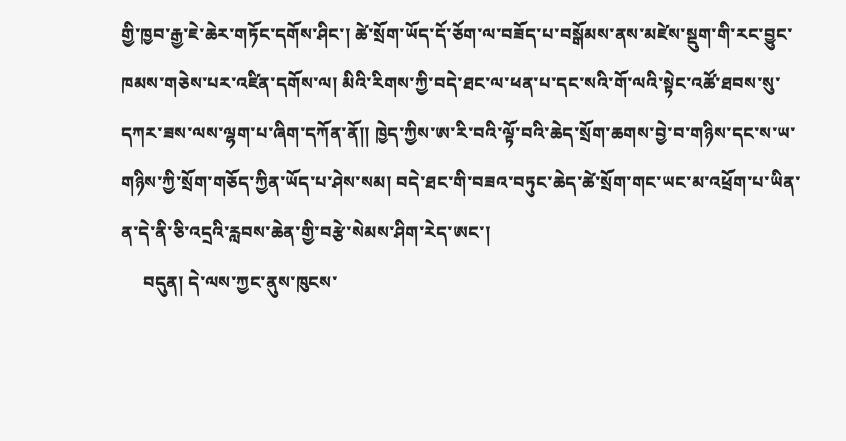གྱི་ཁྱབ་རྒྱ་ཇེ་ཆེར་གཏོང་དགོས་ཤིང་། ཚེ་སྲོག་ཡོད་དོ་ཅོག་ལ་བཟོད་པ་བསྒོམས་ནས་མཛེས་སྡུག་གི་རང་བྱུང་ཁམས་གཅེས་པར་འཛིན་དགོས་ལ། མིའི་རིགས་ཀྱི་བདེ་ཐང་ལ་ཕན་པ་དང་སའི་གོ་ལའི་སྟེང་འཚོ་ཐབས་སུ་དཀར་ཟས་ལས་ལྷག་པ་ཞིག་དཀོན་ནོ།། ཁྱེད་ཀྱིས་ཨ་རི་བའི་ལྟོ་བའི་ཆེད་སྲོག་ཆགས་བྱེ་བ་གཉིས་དང་ས་ཡ་གཉིས་ཀྱི་སྲོག་གཅོད་ཀྱིན་ཡོད་པ་ཤེས་སམ། བདེ་ཐང་གི་བཟའ་བཏུང་ཆེད་ཚེ་སྲོག་གང་ཡང་མ་འཕྲོག་པ་ཡིན་ན་དེ་ནི་ཅི་འདྲའི་རླབས་ཆེན་གྱི་བརྩེ་སེམས་ཤིག་རེད་ཨང་།
     བདུན། དེ་ལས་ཀྱང་ནུས་ཁུངས་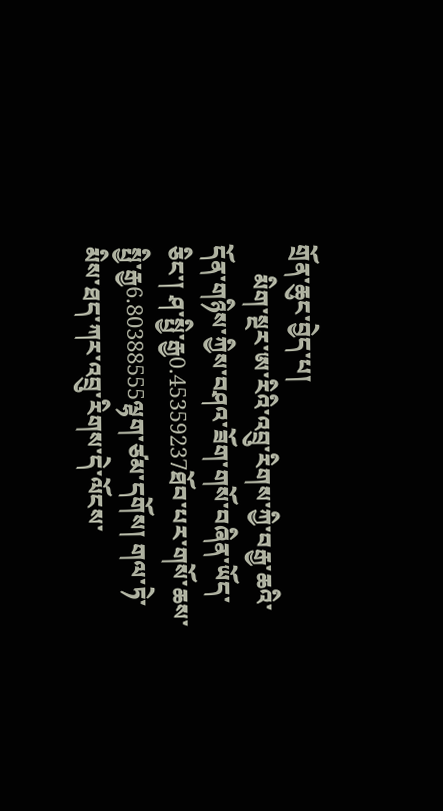གྲོན་ཆུང་བྱེད་པ།
     མིག་སྔར་ཨ་རིའི་འབྲུ་རིགས་ཀྱི་བརྒྱ་ཆའི་དོན་གཉིས་ཀྱིས་བཤའ་ཟོག་གསོ་བཞིན་ཡོད་ཅིང་། ཤ་སྤྱི་རྒྱ0.45359237ཐོབ་པར་གསོ་ཆས་སྤྱི་རྒྱ6.80388555ལྷག་ཙམ་དགོས། གལ་ཏེ་མིས་ཐད་ཀར་འབྲུ་རིགས་དེ་ལོངས་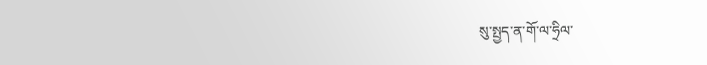སུ་སྤྱད་ན་གོ་ལ་ཧྲིལ་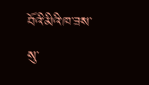བོའི་མིའི་ཁ་ཟས་སུ་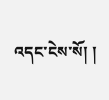འདང་ངེས་སོ། །